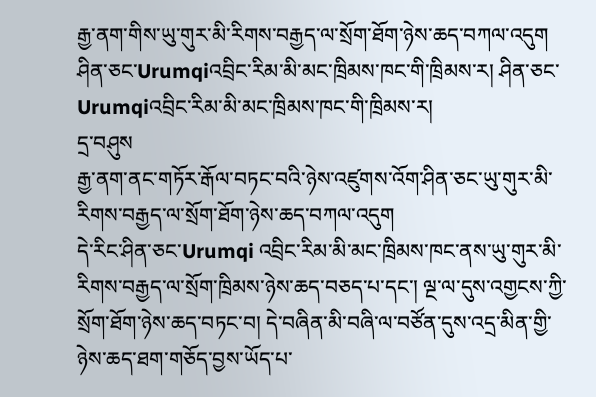རྒྱ་ནག་གིས་ཡུ་གུར་མི་རིགས་བརྒྱད་ལ་སྲོག་ཐོག་ཉེས་ཆད་བཀལ་འདུག
ཤིན་ཅང་Urumqiའབྲིང་རིམ་མི་མང་ཁྲིམས་ཁང་གི་ཁྲིམས་ར། ཤིན་ཅང་Urumqiའབྲིང་རིམ་མི་མང་ཁྲིམས་ཁང་གི་ཁྲིམས་ར།
དྲ་བཤུས
རྒྱ་ནག་ནང་གཏོར་རྒོལ་བཏང་བའི་ཉེས་འཛུགས་འོག་ཤིན་ཅང་ཡུ་གུར་མི་རིགས་བརྒྱད་ལ་སྲོག་ཐོག་ཉེས་ཆད་བཀལ་འདུག
དེ་རིང་ཤིན་ཅང་Urumqi འབྲིང་རིམ་མི་མང་ཁྲིམས་ཁང་ནས་ཡུ་གུར་མི་རིགས་བརྒྱད་ལ་སྲོག་ཁྲིམས་ཉེས་ཆད་བཅད་པ་དང་། ལྔ་ལ་དུས་འགྱངས་ཀྱི་སྲོག་ཐོག་ཉེས་ཆད་བཏང་བ། དེ་བཞིན་མི་བཞི་ལ་བཙོན་དུས་འདྲ་མིན་གྱི་ཉེས་ཆད་ཐག་གཅོད་བྱས་ཡོད་པ་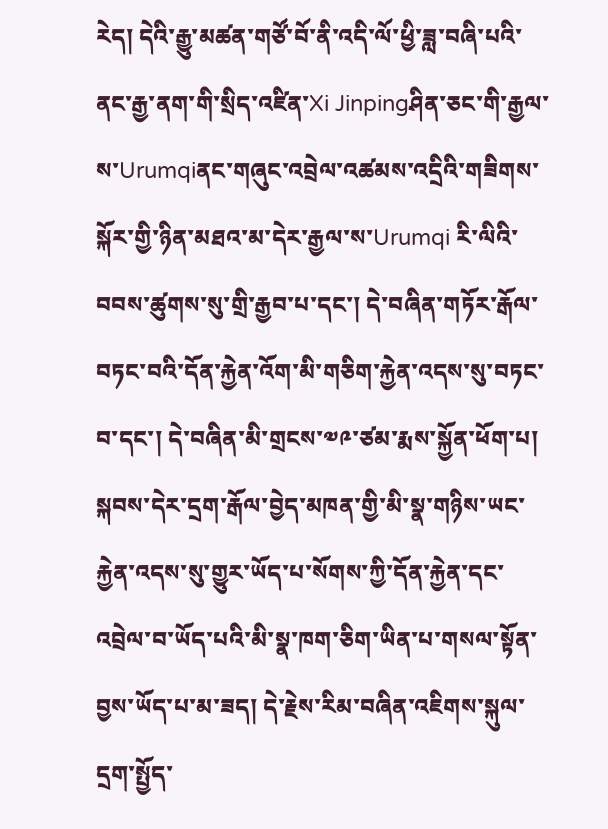རེད། དེའི་རྒྱུ་མཚན་གཙོ་བོ་ནི་འདི་ལོ་ཕྱི་ཟླ་བཞི་པའི་ནང་རྒྱ་ནག་གི་སྲིད་འཛིན་Xi Jinpingཤིན་ཅང་གི་རྒྱལ་ས་Urumqiནང་གཞུང་འབྲེལ་འཚམས་འདྲིའི་གཟིགས་སྐོར་གྱི་ཉིན་མཐའ་མ་དེར་རྒྱལ་ས་Urumqi རི་ལིའི་བབས་ཚུགས་སུ་གྲི་རྒྱབ་པ་དང་། དེ་བཞིན་གཏོར་རྒོལ་བཏང་བའི་དོན་རྐྱེན་འོག་མི་གཅིག་རྐྱེན་འདས་སུ་བཏང་བ་དང་། དེ་བཞིན་མི་གྲངས་༧༩་ཙམ་རྨས་སྐྱོན་ཕོག་པ། སྐབས་དེར་དྲག་རྒོལ་བྱེད་མཁན་གྱི་མི་སྣ་གཉིས་ཡང་རྐྱེན་འདས་སུ་གྱུར་ཡོད་པ་སོགས་ཀྱི་དོན་རྐྱེན་དང་འབྲེལ་བ་ཡོད་པའི་མི་སྣ་ཁག་ཅིག་ཡིན་པ་གསལ་སྟོན་བྱས་ཡོད་པ་མ་ཟད། དེ་རྗེས་རིམ་བཞིན་འཇིགས་སྐུལ་དྲག་སྤྱོད་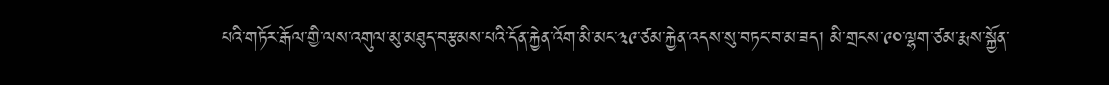པའི་གཏོར་རྒོལ་གྱི་ལས་འགུལ་མུ་མཐུད་བརྩམས་པའི་དོན་རྐྱེན་འོག་མི་མང་༣༩་ཙམ་རྐྱེན་འདས་སུ་བཏང་བ་མ་ཟད། མི་གྲངས་༩༠་ལྷག་ཙམ་རྨས་སྐྱོན་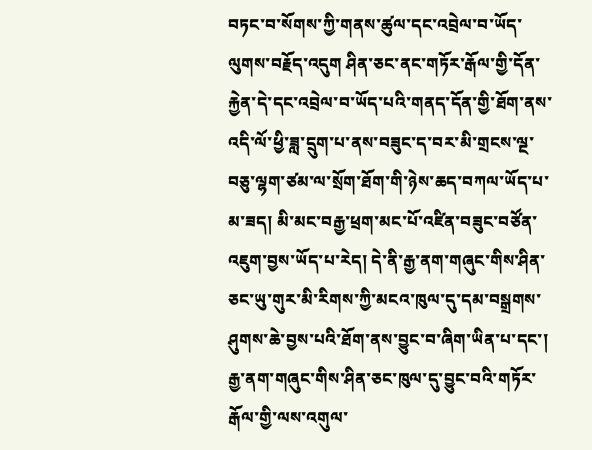བཏང་བ་སོགས་ཀྱི་གནས་ཚུལ་དང་འབྲེལ་བ་ཡོད་ལུགས་བརྗོད་འདུག ཤིན་ཅང་ནང་གཏོར་རྒོལ་གྱི་དོན་རྐྱེན་དེ་དང་འབྲེལ་བ་ཡོད་པའི་གནད་དོན་གྱི་ཐོག་ནས་འདི་ལོ་ཕྱི་ཟླ་དྲུག་པ་ནས་བཟུང་ད་བར་མི་གྲངས་ལྔ་བཅུ་ལྷག་ཙམ་ལ་སྲོག་ཐོག་གི་ཉེས་ཆད་བཀལ་ཡོད་པ་མ་ཟད། མི་མང་བརྒྱ་ཕྲག་མང་པོ་འཛིན་བཟུང་བཙོན་འཇུག་བྱས་ཡོད་པ་རེད། དེ་ནི་རྒྱ་ནག་གཞུང་གིས་ཤིན་ཅང་ཡུ་གུར་མི་རིགས་ཀྱི་མངའ་ཁུལ་དུ་དམ་བསྒྲགས་ཤུགས་ཆེ་བྱས་པའི་ཐོག་ནས་བྱུང་བ་ཞིག་ཡིན་པ་དང་། རྒྱ་ནག་གཞུང་གིས་ཤིན་ཅང་ཁུལ་དུ་བྱུང་བའི་གཏོར་རྒོལ་གྱི་ལས་འགུལ་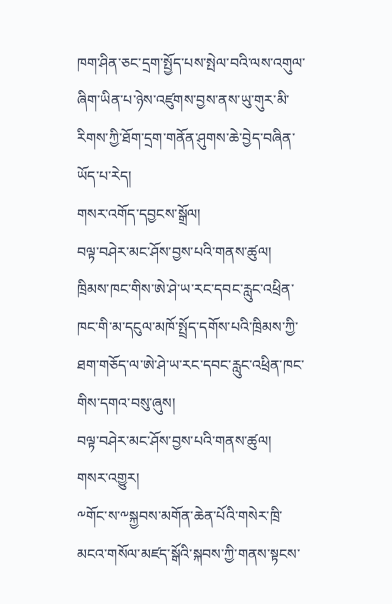ཁག་ཤིན་ཅང་དྲག་སྤྱོད་པས་སྤེལ་བའི་ལས་འགུལ་ཞིག་ཡིན་པ་ཉེས་འཛུགས་བྱས་ནས་ཡུ་གུར་མི་རིགས་ཀྱི་ཐོག་དྲག་གནོན་ཤུགས་ཆེ་བྱེད་བཞིན་ཡོད་པ་རེད།
གསར་འགོད་དབྱངས་སྒྲོལ།
བལྟ་བཤེར་མང་ཤོས་བྱས་པའི་གནས་ཚུལ།
ཁྲིམས་ཁང་གིས་ཨེ་ཤེ་ཡ་རང་དབང་རླུང་འཕྲིན་ཁང་གི་མ་དངུལ་མཁོ་སྤྲོད་དགོས་པའི་ཁྲིམས་ཀྱི་ཐག་གཅོད་ལ་ཨེ་ཤེ་ཡ་རང་དབང་རླུང་འཕྲིན་ཁང་གིས་དགའ་བསུ་ཞུས།
བལྟ་བཤེར་མང་ཤོས་བྱས་པའི་གནས་ཚུལ།
གསར་འགྱུར།
༸གོང་ས་༸སྐྱབས་མགོན་ཆེན་པོའི་གསེར་ཁྲི་མངའ་གསོལ་མཛད་སྒོའི་སྐབས་ཀྱི་གནས་སྟངས་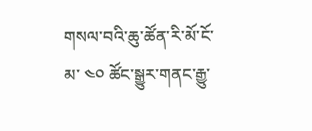གསལ་བའི་ཆུ་ཚོན་རི་མོ་ངོ་མ་ ༤༠ ཚོང་སྒྱུར་གནང་རྒྱུ་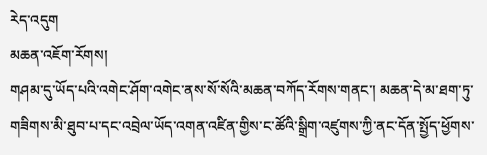རེད་འདུག
མཆན་འཇོག་རོགས།
གཤམ་དུ་ཡོད་པའི་འགེང་ཤོག་འགེང་ནས་སོ་སོའི་མཆན་བཀོད་རོགས་གནང་། མཆན་དེ་མ་ཐག་ཏུ་གཟིགས་མི་ཐུབ་པ་དང་འབྲེལ་ཡོད་འགན་འཛིན་གྱིས་ང་ཚོའི་སྒྲིག་འཛུགས་ཀྱི་ནང་དོན་སྤྱོད་ཕྱོགས་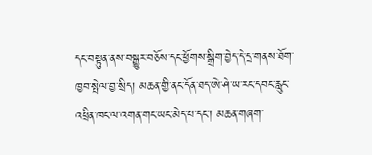དང་བསྟུན་ནས་བསྒྱུར་བཅོས་དང་ཕྱོགས་སྒྲིག་བྱེད་དེ་དྲ་གནས་ཐོག་ཁྱབ་སྤེལ་བྱ་སྲིད། མཆན་གྱི་ནང་དོན་ཐད་ཨེ་ཤེ་ཡ་རང་དབང་རླུང་འཕྲིན་ཁང་ལ་འགན་གང་ཡང་མེད་པ་དང་། མཆན་གཞག་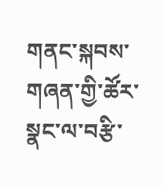གནང་སྐབས་གཞན་གྱི་ཚོར་སྣང་ལ་བརྩི་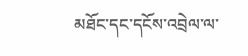མཐོང་དང་དངོས་འབྲེལ་ལ་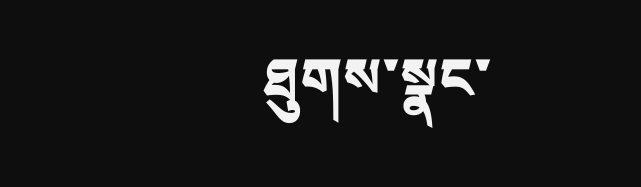ཐུགས་སྣང་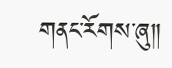གནང་རོགས་ཞུ༎